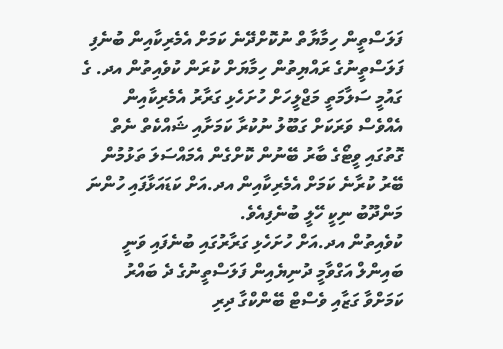ފަލަސްތީން ހިމާޔާތް ނުކޮށްދޭނެ ކަމަށް އެމެރިކާއިން ބުނެފި
ފަލަސްތީނުގެ ރައްޔިތުން ހިމާޔަށް ކުރަން ކުވެއިތުން އދ. ގެ ގައުމީ ސަލާމަތީ މަޖްލީހަށް ހުށަހެޅި ގަރާރު އެމެރިކާއިން އެއްވެސް ވަރަކަށް ގަބޫލު ނުކުރާ ކަމަށާއި ޝައްކެތް ނެތް ގޮތުގައި ވީޓޯގެ ބާރު ބޭނުން ކޮށްގެން އެމައްސަލަ ތަޅުމުން ބޭރު ކުރާނެ ކަމަށް އެމެރިކާއިން އދ.އަށް ކަޑައަޅާފައި ހުންނަ މަންދޫބު ނިކީ ހޭލީ ބުނެފިއެވެ.
ކުވެއިތުން އދ.އަށް ހުށަހެޅި ގަރާރުގައި ބުނެފައި ވަނީ ބައިންލް އަގްވާމީ ދުނިޔެއިން ފަލަސްތީނުގެ ދެ ބައްރު ކަމަށްވާ ގަޒާއި ވެސްޓް ބޭންކްގާ ދިރި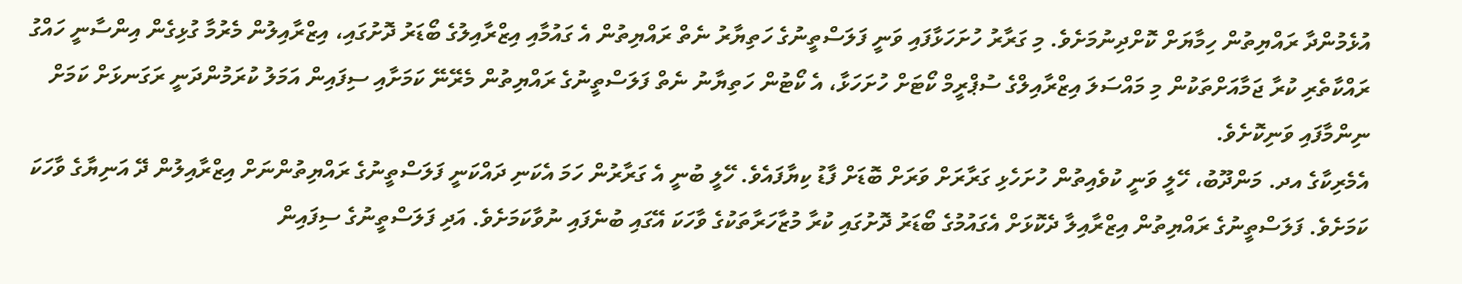އުޅެމުންދާ ރައްޔިތުން ހިމާޔަށް ކޮށްދިނުމަށެވެ. މި ގަރާރު ހުށަހަޅާފައި ވަނީ ފަލަސްތީނުގެ ހަތިޔާރު ނެތް ރައްޔިތުން އެ ގައުމާއި އިޒްރާއިލުގެ ބޯޑަރު ދޮށުގައި، އިޒްރާއިލުން މެރުމާ ގުޅިގެން އިންސާނީ ހައްގު ރައްކާތެރި ކުރާ ޖަމާއަށްތަކުން މި މައްސަލަ އިޒްރާއިލްގެ ސުޕްރީމް ކޯޓަށް ހުށަހަޅާ، އެ ކޯޓުން ހަތިޔާނު ނެތް ފަލަސްތީނުގެ ރައްޔިތުން މެރޭނޭ ކަމަށާއި ސިފައިން އަމަލު ކުރަމުންދަނީ ރަގަނޅަށް ކަމަށް ނިންމާފައި ވަނިކޮށެވެ.
އެމެރިކާގެ އދ. މަންދޫބު، ހޭލީ ވަނީ ކުވެއިތުން ހުށަހެޅި ގަރާރަށް ވަރަށް ބޮޑަށް ފާޑު ކިޔާފައެވެ. ހޭލީ ބުނީ އެ ގަރާރުން ހަމަ އެކަނި ދައްކަނީ ފަލަސްތީނުގެ ރައްޔިތުންނަށް އިޒްރާއިލުން ދޭ އަނިޔާގެ ވާހަކަ ކަމަށެވެ. ފަލަސްތީނުގެ ރައްޔިތުން އިޒްރާއިލާ ދެކޮޅަށް އެގައުމުގެ ބޯޑަރު ދޮށުގައި ކުރާ މުޒާހަރާތަކުގެ ވާހަކަ އޭގައި ބުނެފައި ނުވާކަމަށެވެ. އަދި ފަލަސްތީނުގެ ސިފައިން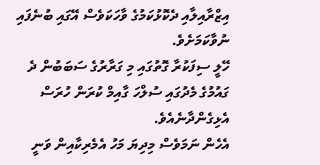އިޒްރާއިލާއި ދެކޮޅުކަމުގެ ވާހަކަވެސް އޭގައި ބުނެފައި ނުވާކަމަށެވެ.
ހޭލީ ސިފަކުރާ ގޮތުގައި މި ގަރާރުގެ ސަބަބުން ދެ ގައުމުގެ މެދުގައި ސުލްހަ ގާއިމް ކުރަން ހުރަސް އެޅިގެންދާނެއެވެ.
އެހެން ނަމަވެސް މިދިޔަ މަހު އެމެރިކާއިން ވަނީ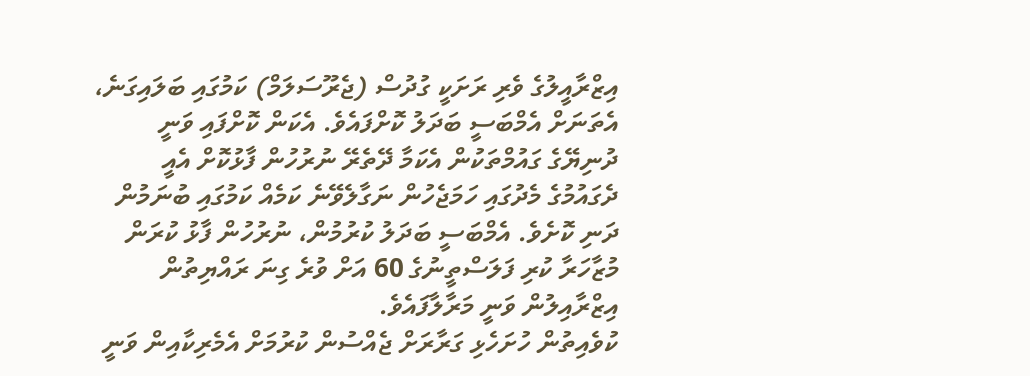އިޒްރާއީލުގެ ވެރި ރަށަކީ ގުދުސް (ޖެރޫސަލަމް) ކަމުގައި ބަލައިގަނެ، އެތަނަށް އެމްބަސީ ބަދަލު ކޮށްފައެވެ. އެކަން ކޮށްފައި ވަނީ ދުނިޔޭގެ ގައުމްތަކުން އެކަމާ ދޭތެރޭ ނުރުހުން ފާޅުކޮށް އެއީ ދެގައުމުގެ މެދުގައި ހަމަޖެހުން ނަގާލެވޭނެ ކަމެއް ކަމުގައި ބުނަމުން ދަނި ކޮށެވެ. އެމްބަސީ ބަދަލު ކުރުމުން، ނުރުހުން ފާޅު ކުރަން މުޒާހަރާ ކުރި ފަލަސްތީނުގެ 60 އަށް ވުރެ ގިނަ ރައްޔިތުން އިޒްރާއިލުން ވަނީ މަރާލާފައެވެ.
ކުވެއިތުން ހުށަހެޅި ގަރާރަށް ޖެއްސުން ކުރުމަށް އެމެރިކާއިން ވަނީ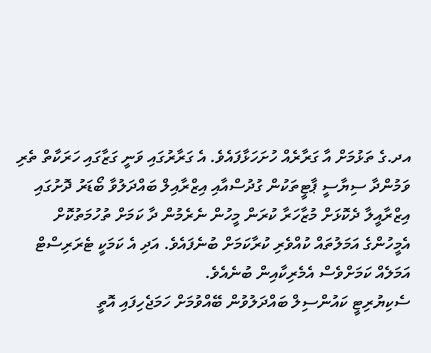އދ.ގެ ތަޅުމަށް އާ ގަރާރެއް ހުށަހަޅާފައެވެ. އެ ގަރާރުގައި ވަނީ ގަޒާގައި ހަރަކާތް ތެރި ވަމުންދާ ސިޔާސީ ޕާޓީތަކުން ގުދުސްއާއި އިޒްރާއިލް ބައްދަލުވާ ބޯޑަރު ދޮށުގައި އިޒްރާއީލާ ދެކޮޅަށް މުޒާހަރާ ކުރަން މީހުން ނެރެމުން ދާ ކަމަށް ތުހުމަތުކޮށް އެމީހުންގެ އަމަލުތައް ކުއްވެރި ކުރާކަމަށް ބުނެފައެވެ. އަދި އެ ކަމަކީ ޓެރަރިސްޓް އަމަލެއް ކަމަށްވެސް އެމެރިކާއިން ބުނެއެވެ.
ސެކިޔުރިޓީ ކައުންސިލް ބައްދަލުވުން ބޭއްވުމަށް ހަމަޖެހިފައި އޮތީ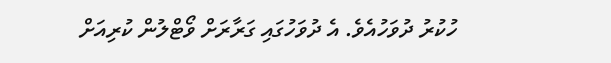ހުކުރު ދުވަހުއެވެ. އެ ދުވަހުގައި ގަރާރަށް ވޯޓްލުން ކުރިއަށް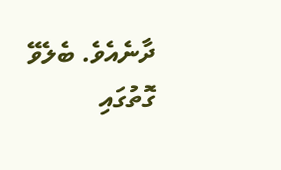ދާނެއެވެ. ބެލެވޭ ގޮތުގައި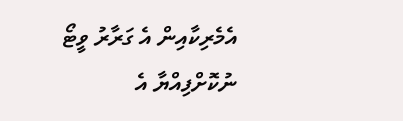އެމެރިކާއިން އެ ގަރާރު ވީޓޯ ނުކޮށްފިއްޔާ އެ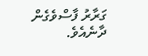ގަރާރު ފާސްވެގެން ދާނެއެވެ.